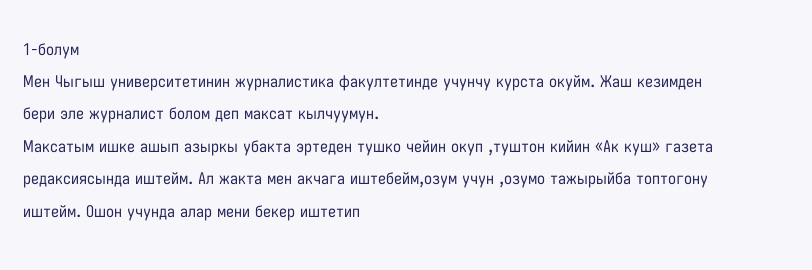1-болум
Мен Чыгыш университетинин журналистика факултетинде учунчу курста окуйм. Жаш кезимден бери эле журналист болом деп максат кылчуумун.
Максатым ишке ашып азыркы убакта эртеден тушко чейин окуп ,туштон кийин «Ак куш» газета редаксиясында иштейм. Ал жакта мен акчага иштебейм,озум учун ,озумо тажырыйба топтогону иштейм. Ошон учунда алар мени бекер иштетип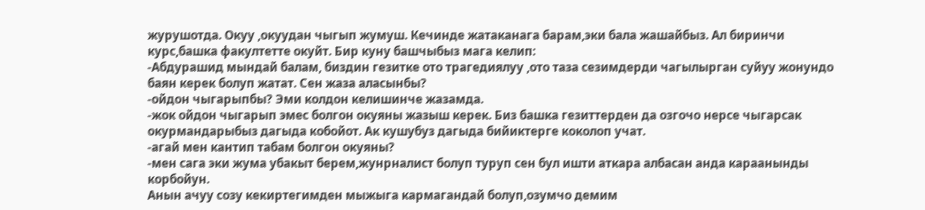журушотда. Окуу ,окуудан чыгып жумуш. Кечинде жатаканага барам,эки бала жашайбыз. Ал биринчи курс,башка факултетте окуйт. Бир куну башчыбыз мага келип:
-Абдурашид мындай балам, биздин гезитке ото трагедиялуу ,ото таза сезимдерди чагылырган суйуу жонундо баян керек болуп жатат. Сен жаза аласынбы?
-ойдон чыгарыпбы? Эми колдон келишинче жазамда.
-жок ойдон чыгарып эмес болгон окуяны жазыш керек. Биз башка гезиттерден да озгочо нерсе чыгарсак окурмандарыбыз дагыда кобойот. Ак кушубуз дагыда бийиктерге коколоп учат.
-агай мен кантип табам болгон окуяны?
-мен сага эки жума убакыт берем,жунрналист болуп туруп сен бул ишти аткара албасан анда караанынды корбойун.
Анын ачуу созу кекиртегимден мыжыга кармагандай болуп,озумчо демим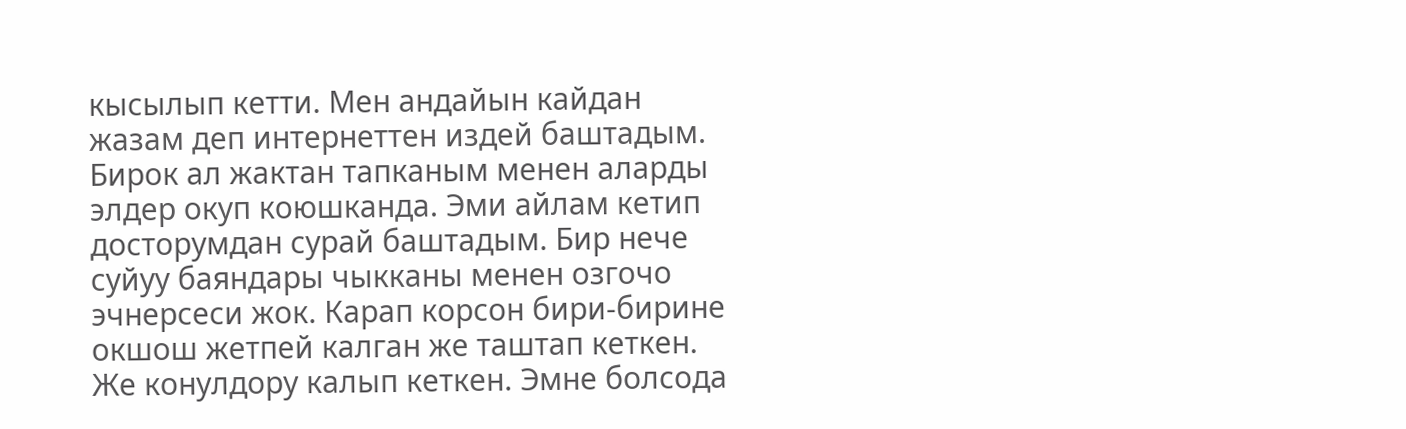кысылып кетти. Мен андайын кайдан жазам деп интернеттен издей баштадым. Бирок ал жактан тапканым менен аларды элдер окуп коюшканда. Эми айлам кетип досторумдан сурай баштадым. Бир нече суйуу баяндары чыкканы менен озгочо эчнерсеси жок. Карап корсон бири-бирине окшош жетпей калган же таштап кеткен. Же конулдору калып кеткен. Эмне болсода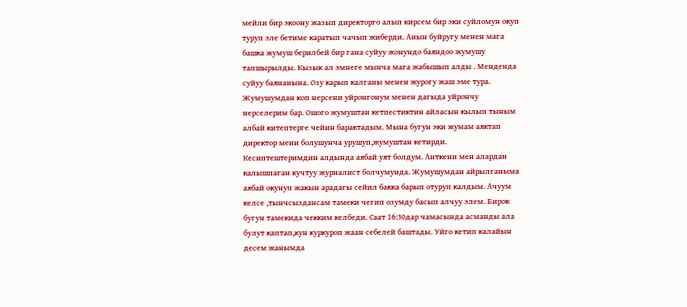мейли бир экоону жазып директорго алып кирсем бир эки суйломун окуп туруп эле бетиме каратып чачып жиберди. Анын буйругу менен мага башка жумуш берилбей бир гана суйуу жонундо баяндоо жумушу тапшырылды. Кызык ал эмнеге мынча мага жабышып алды . Менденда суйуу баянанына. Озу карып калганы менен журогу жаш эме тура. Жумушумдан коп нерсени уйронгонум менен дагыда уйрончу нерселерим бар. Ошого жумуштан кетпестиктин айласын кылып тыным албай китептерге чейин барактадым. Мына бугун эки жумам аяктап директор мени болушунча урушуп,жумуштан кетирди. Кесиптештеримдин алдында аябай уят болдум. Анткени мен алардан калышпаган кучтуу журналист болчумунда. Жумушумдан айрылганыма аябай окунуп жакын арадагы сейил бакка барып отуруп калдым. Ачуум келсе ,тынчсыздансам тамеки чегип озумду басып алчуу элем. Бирок бугун тамекида чекким келбеди. Саат 16:30дар чамасында асманды ала булут каптап,кун куркуроп жаан себелей баштады. Уйго кетип калайын десем жанымда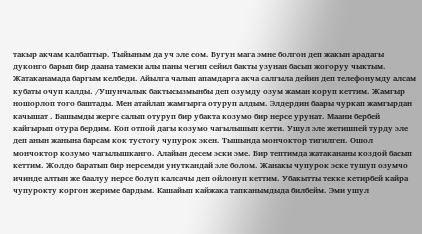такыр акчам калбаптыр. Тыйыным да уч эле сом. Бугун мага эмне болгон деп жакын арадагы дуконго барып бир даана тамеки алы паны чегип сейил бакты узунан басып жогоруу чыктым. Жатаканамада баргым келбеди. Айылга чалып апамдарга акча салгыла дейин деп телефонумду алсам кубаты очуп калды. /Ушунчалык бактысызмынбы деп озумду озум жаман коруп кеттим. Жамгыр ношорлоп того баштады. Мен атайлап жамгырга отуруп алдым. Элдердин баары чуркап жамгырдан качышат . Башымды жерге салып отуруп бир убакта козумо бир нерсе урунат. Маани бербей кайгырып отура бердим. Коп отпой дагы козумо чагылышып кетти. Ушул эле жетишпей турду эле деп анын жанына барсам кок тустогу чупурок экен. Тышында мончоктор тигилген. Ошол мончоктор козумо чагылышканго. Алайын десем эски эме. Бир тептимда жатакананы коздой басып кеттим. Жолдо баратып бир нерсемди унуткандай эле болом. Жанакы чупурок эске тушуп озумчо ичинде алтын же баалуу нерсе болуп калсачы деп ойлонуп кеттим. Убакытты текке кетирбей кайра чупурокту коргон жериме бардым. Кашайып кайжака тапканымдыда билбейм. Эми ушул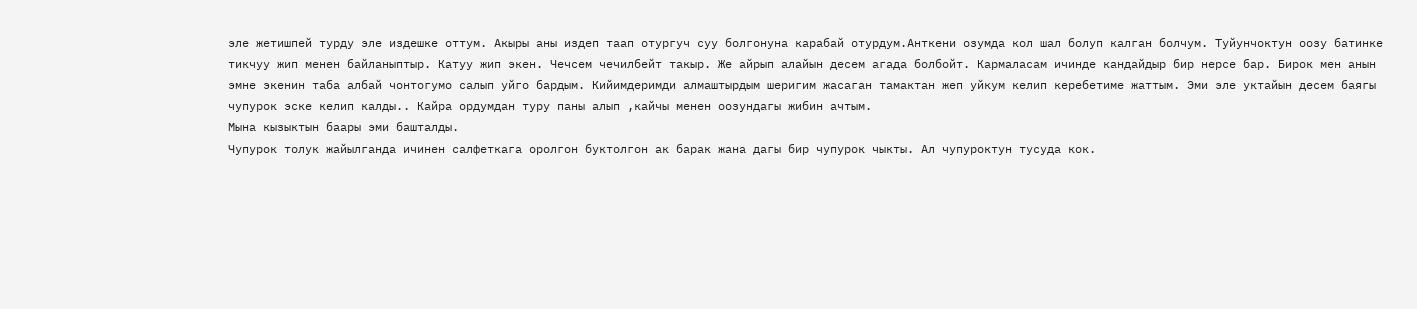эле жетишпей турду эле издешке оттум. Акыры аны издеп таап отургуч суу болгонуна карабай отурдум.Анткени озумда кол шал болуп калган болчум. Туйунчоктун оозу батинке тикчуу жип менен байланыптыр. Катуу жип экен. Чечсем чечилбейт такыр. Же айрып алайын десем агада болбойт. Кармаласам ичинде кандайдыр бир нерсе бар. Бирок мен анын эмне экенин таба албай чонтогумо салып уйго бардым. Кийимдеримди алмаштырдым шеригим жасаган тамактан жеп уйкум келип керебетиме жаттым. Эми эле уктайын десем баягы чупурок эске келип калды.. Кайра ордумдан туру паны алып ,кайчы менен оозундагы жибин ачтым.
Мына кызыктын баары эми башталды.
Чупурок толук жайылганда ичинен салфеткага оролгон буктолгон ак барак жана дагы бир чупурок чыкты. Ал чупуроктун тусуда кок.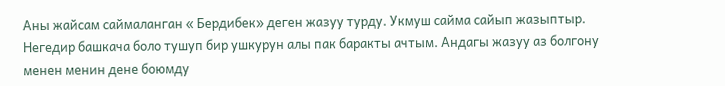Аны жайсам саймаланган « Бердибек» деген жазуу турду. Укмуш сайма сайып жазыптыр.
Негедир башкача боло тушуп бир ушкурун алы пак баракты ачтым. Андагы жазуу аз болгону менен менин дене боюмду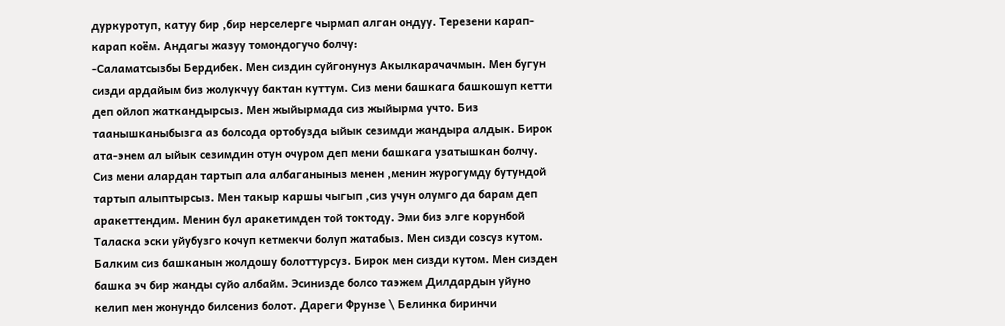дуркуротуп, катуу бир ,бир нерселерге чырмап алган ондуу. Терезени карап-карап коём. Андагы жазуу томондогучо болчу:
-Саламатсызбы Бердибек. Мен сиздин суйгонунуз Акылкарачачмын. Мен бугун сизди ардайым биз жолукчуу бактан куттум. Сиз мени башкага башкошуп кетти деп ойлоп жаткандырсыз. Мен жыйырмада сиз жыйырма учто. Биз таанышканыбызга аз болсода ортобузда ыйык сезимди жандыра алдык. Бирок ата-энем ал ыйык сезимдин отун очуром деп мени башкага узатышкан болчу. Сиз мени алардан тартып ала албаганыныз менен ,менин журогумду бутундой тартып алыптырсыз. Мен такыр каршы чыгып ,сиз учун олумго да барам деп аракеттендим. Менин бул аракетимден той токтоду. Эми биз элге корунбой Таласка эски уйубузго кочуп кетмекчи болуп жатабыз. Мен сизди созсуз кутом. Балким сиз башканын жолдошу болоттурсуз. Бирок мен сизди кутом. Мен сизден башка эч бир жанды суйо албайм. Эсинизде болсо таэжем Дилдардын уйуно келип мен жонундо билсениз болот. Дареги Фрунзе \ Белинка биринчи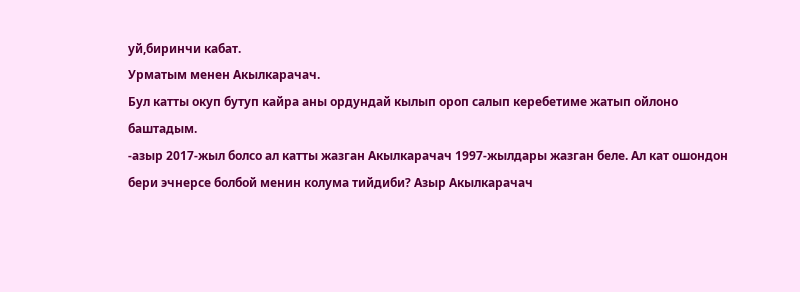уй,биринчи кабат.
Урматым менен Акылкарачач.
Бул катты окуп бутуп кайра аны ордундай кылып ороп салып керебетиме жатып ойлоно баштадым.
-азыр 2017-жыл болсо ал катты жазган Акылкарачач 1997-жылдары жазган беле. Ал кат ошондон бери эчнерсе болбой менин колума тийдиби? Азыр Акылкарачач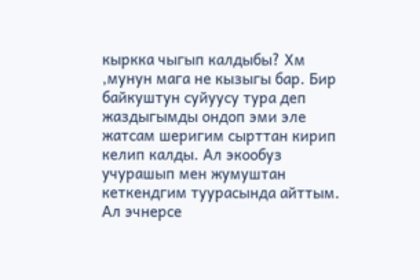кыркка чыгып калдыбы? Хм ,мунун мага не кызыгы бар. Бир байкуштун суйуусу тура деп жаздыгымды ондоп эми эле жатсам шеригим сырттан кирип келип калды. Ал экообуз учурашып мен жумуштан кеткендгим туурасында айттым. Ал эчнерсе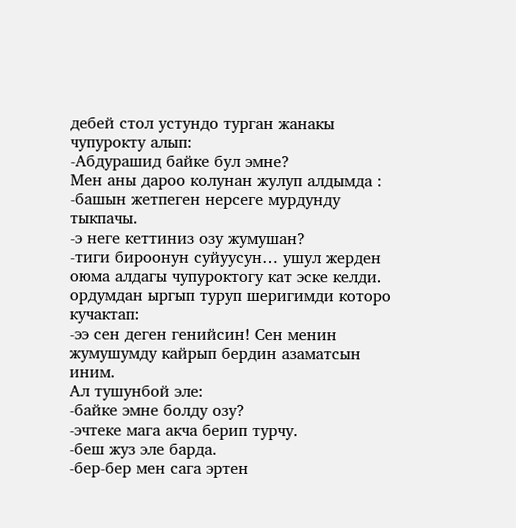дебей стол устундо турган жанакы чупурокту алып:
-Абдурашид байке бул эмне?
Мен аны дароо колунан жулуп алдымда :
-башын жетпеген нерсеге мурдунду тыкпачы.
-э неге кеттиниз озу жумушан?
-тиги бироонун суйуусун… ушул жерден оюма алдагы чупуроктогу кат эске келди. ордумдан ыргып туруп шеригимди которо кучактап:
-ээ сен деген генийсин! Сен менин жумушумду кайрып бердин азаматсын иним.
Ал тушунбой эле:
-байке эмне болду озу?
-эчтеке мага акча берип турчу.
-беш жуз эле барда.
-бер-бер мен сага эртен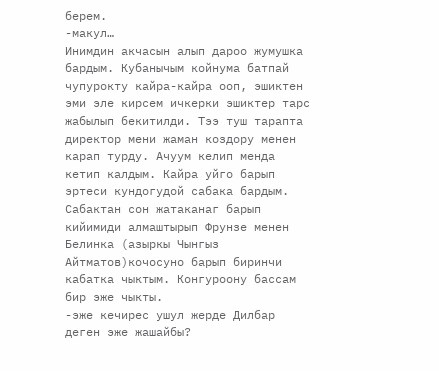берем.
-макул…
Инимдин акчасын алып дароо жумушка бардым. Кубанычым койнума батпай чупурокту кайра-кайра ооп, эшиктен эми эле кирсем ичкерки эшиктер тарс жабылып бекитилди. Тээ туш тарапта директор мени жаман коздору менен карап турду. Ачуум келип менда кетип калдым. Кайра уйго барып эртеси кундогудой сабака бардым. Сабактан сон жатаканаг барып кийимиди алмаштырып Фрунзе менен Белинка (азыркы Чынгыз Айтматов)кочосуно барып биринчи кабатка чыктым. Конгуроону бассам бир эже чыкты.
-эже кечирес ушул жерде Дилбар деген эже жашайбы?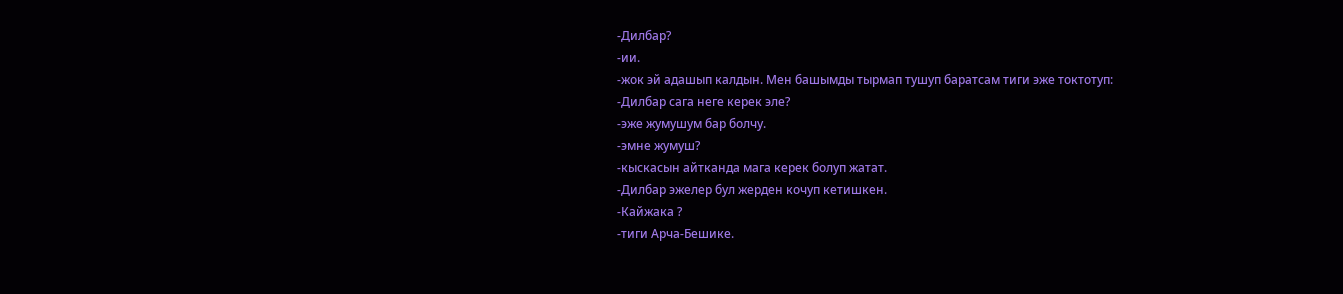-Дилбар?
-ии.
-жок эй адашып калдын. Мен башымды тырмап тушуп баратсам тиги эже токтотуп:
-Дилбар сага неге керек эле?
-эже жумушум бар болчу.
-эмне жумуш?
-кыскасын айтканда мага керек болуп жатат.
-Дилбар эжелер бул жерден кочуп кетишкен.
-Кайжака ?
-тиги Арча-Бешике.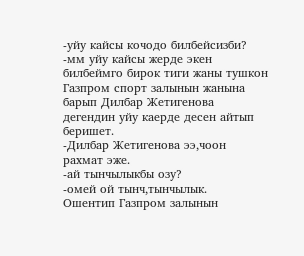-уйу кайсы кочодо билбейсизби?
-мм уйу кайсы жерде экен билбеймго бирок тиги жаны тушкон Газпром спорт залынын жанына барып Дилбар Жетигенова дегендин уйу каерде десен айтып беришет.
-Дилбар Жетигенова ээ,чоон рахмат эже.
-ай тынчылыкбы озу?
-омей ой тынч,тынчылык.
Ошентип Газпром залынын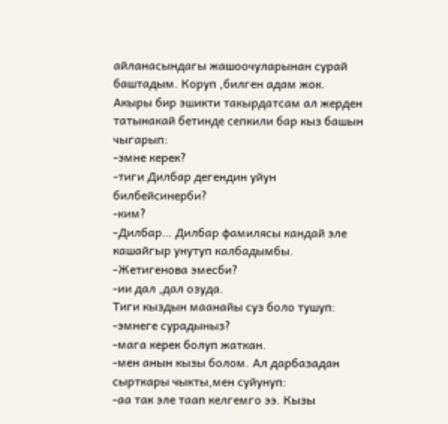айланасындагы жашоочуларынан сурай баштадым. Коруп ,билген адам жок. Акыры бир эшикти такырдатсам ал жерден татынакай бетинде сепкили бар кыз башын чыгарып:
-эмне керек?
-тиги Дилбар дегендин уйун билбейсинерби?
-ким?
-Дилбар… Дилбар фамилясы кандай эле кашайгыр унутуп калбадымбы.
-Жетигенова эмесби?
-ии дал ,дал озуда.
Тиги кыздын маанайы суз боло тушуп:
-эмнеге сурадыныз?
-мага керек болуп жаткан.
-мен анын кызы болом. Ал дарбазадан сырткары чыкты,мен суйунуп:
-аа так эле таап келгемго ээ. Кызы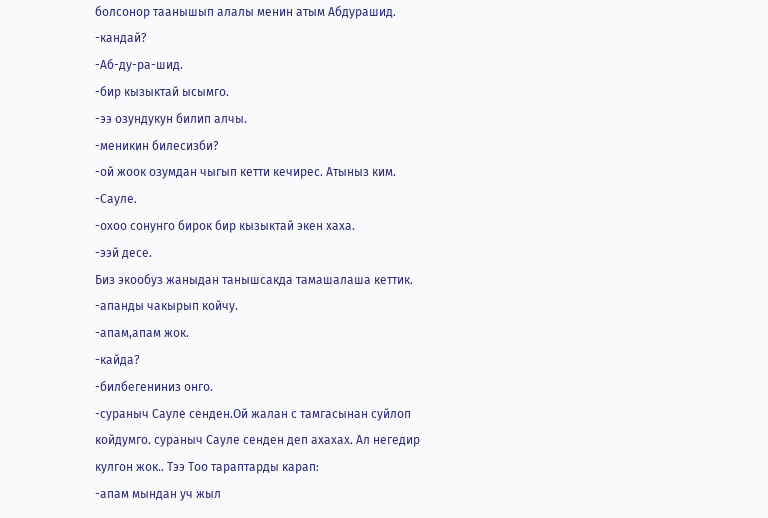болсонор таанышып алалы менин атым Абдурашид.
-кандай?
-Аб-ду-ра-шид.
-бир кызыктай ысымго.
-ээ озундукун билип алчы.
-меникин билесизби?
-ой жоок озумдан чыгып кетти кечирес. Атыныз ким.
-Сауле.
-охоо сонунго бирок бир кызыктай экен хаха.
-ээй десе.
Биз экообуз жаныдан танышсакда тамашалаша кеттик.
-апанды чакырып койчу.
-апам,апам жок.
-кайда?
-билбегениниз онго.
-сураныч Сауле сенден.Ой жалан с тамгасынан суйлоп койдумго. сураныч Сауле сенден деп ахахах. Ал негедир кулгон жок.. Тээ Тоо тараптарды карап:
-апам мындан уч жыл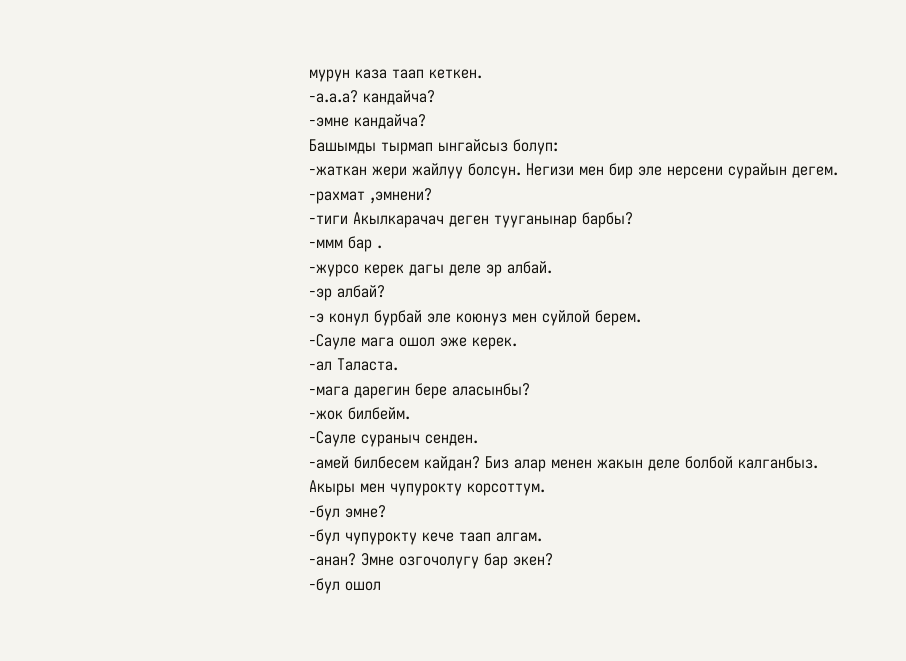мурун каза таап кеткен.
-а.а.а? кандайча?
-эмне кандайча?
Башымды тырмап ынгайсыз болуп:
-жаткан жери жайлуу болсун. Негизи мен бир эле нерсени сурайын дегем.
-рахмат ,эмнени?
-тиги Акылкарачач деген тууганынар барбы?
-ммм бар .
-журсо керек дагы деле эр албай.
-эр албай?
-э конул бурбай эле коюнуз мен суйлой берем.
-Сауле мага ошол эже керек.
-ал Таласта.
-мага дарегин бере аласынбы?
-жок билбейм.
-Сауле сураныч сенден.
-амей билбесем кайдан? Биз алар менен жакын деле болбой калганбыз.
Акыры мен чупурокту корсоттум.
-бул эмне?
-бул чупурокту кече таап алгам.
-анан? Эмне озгочолугу бар экен?
-бул ошол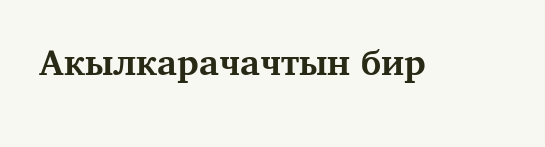Акылкарачачтын бир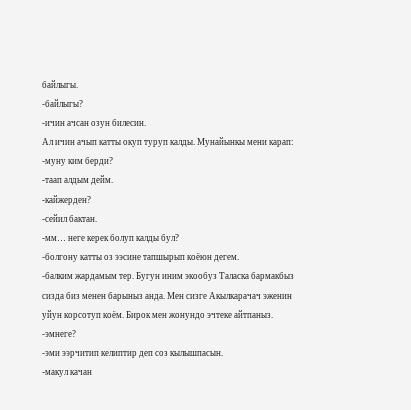байлыгы.
-байлыгы?
-ичин ачсан озун билесин.
Ал ичин ачып катты окуп туруп калды. Мунайынкы мени карап:
-муну ким берди?
-таап алдым дейм.
-кайжерден?
-сейил бактан.
-мм… неге керек болуп калды бул?
-болгону катты оз ээсине тапшырып коёюн дегем.
-балким жардамым тер. Бугун иним экообуз Таласка бармакбыз сизда биз менен барыныз анда. Мен сизге Акылкарачач эженин уйун корсотуп коём. Бирок мен жонундо эчтеке айтпаныз.
-эмнеге?
-эми ээрчитип келиптир деп соз кылышпасын.
-макул качан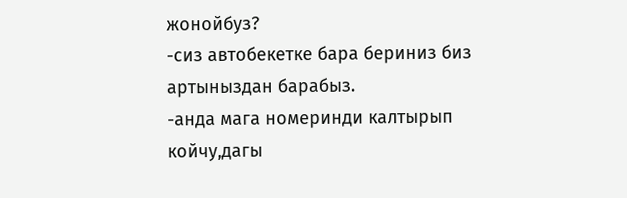жонойбуз?
-сиз автобекетке бара бериниз биз артыныздан барабыз.
-анда мага номеринди калтырып койчу,дагы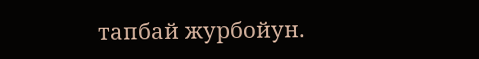тапбай журбойун.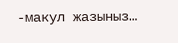-макул жазыныз…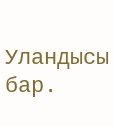Уландысы бар.